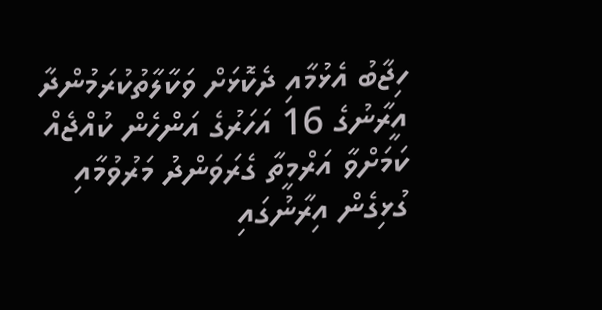ހިޖާބު އެޅުމާއި ދެކޮޅަށް ވަކާލާތުކުރަމުންދާ އީރާނުގެ 16 އަހަރުގެ އަންހެން ކުއްޖެއް ކަމަށްވާ އަރްމީތާ ގެރަވަންދު މަރުވުމާއި ގުޅިގެން އިރާނުގައި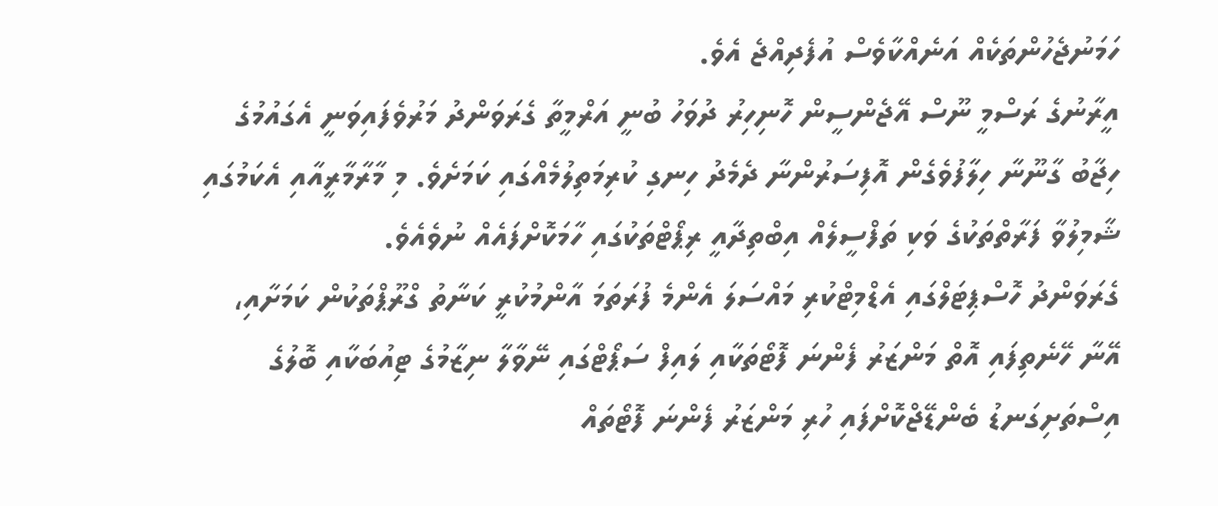ހަމަނުޖެހުންތަކެއް އަނެއްކާވެސް އުފެދިއްޖެ އެވެ.
އީރާނުގެ ރަސްމީ ނޫސް އޭޖެންސީން ހޮނިހިރު ދުވަހު ބުނީ އަރްމީތާ ގެރަވަންދު މަރުވެފައިވަނީ އެގައުމުގެ ހިޖާބު ގާނޫނާ ހިލާފުވެގެން އޮފިސަރުންނާ ދެމެދު ހިނގި ކުރިމަތިލުމެއްގައި ކަމަށެވެ. މި މާރާމާރީއާއި އެކަމުގައި ޝާމިލުވާ ފަރާތްތަކުގެ ވަކި ތަފްސީލެއް އިބްތިދާއީ ރިޕޯޓްތަކުގައި ހާމަކޮށްފައެއް ނުވެއެވެ.
ގެރަވަންދު ހޮސްޕިޓަލްގައި އެޑްމިޓްކުރި މައްސަލަ އެންމެ ފުރަތަމަ އާންމުކުރީ ކަނާތު ގްރޫޕްތަކުން ކަމަށާއި، އޭނާ ހޭނެތިފައި އޮތް މަންޒަރު ފެންނަ ފޮޓޯތަކާއި ލައިފް ސަޕޯޓްގައި ނޭވާލާ ނިޒާމުގެ ޓިއުބަކާއި ބޮލުގެ އިސްތަށިގަނޑު ބެންޑޭޖްކޮށްފައި ހުރި މަންޒަރު ފެންނަ ފޮޓޯތައް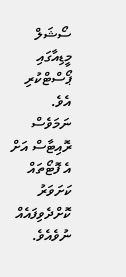ސޯޝަލް މީޑިއާގައި ޕޯސްޓްކުރި އެވެ. ނަމަވެސް ރޮއިޓާސް އަށް އެ ފޮޓޯތައް ކަށަވަރު ކޮށްދެވިފައެއް ނުވެއެވެ.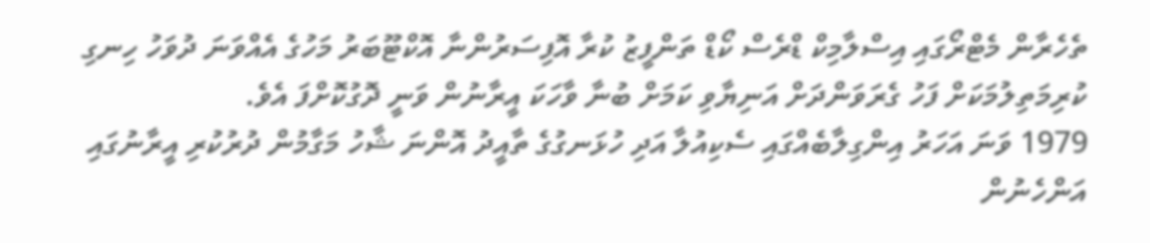ތެހެރާން މެޓްރޯގައި އިސްލާމިކް ޑްރެސް ކޯޑް ތަންފީޒު ކުރާ އޮފިސަރުންނާ އޮކްޓޫބަރު މަހުގެ އެއްވަނަ ދުވަހު ހިނގި ކުރިމަތިލުމަކަށް ފަހު ގެރަވަންދަށް އަނިޔާވި ކަމަށް ބުނާ ވާހަކަ އީރާނުން ވަނީ ދޮގުކޮށްފަ އެވެ.
1979 ވަނަ އަހަރު އިންގިލާބެއްގައި ސެކިއުލާ އަދި ހުޅަނގުގެ ތާއީދު އޮންނަ ޝާހު މަގާމުން ދުރުކުރި އީރާނުގައި އަންހެނުން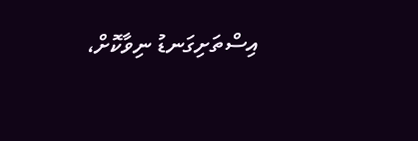އިސްތަށިގަނޑު ނިވާކޮށް،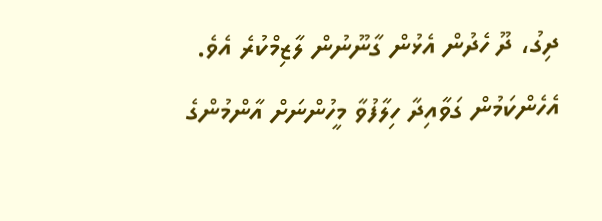ދިގު، ދޫ ހެދުން އެޅުން ގާނޫނުން ލާޒިމްކުރެ އެވެ. އެހެންކަމުން ގަވާއިދާ ހިލާފުވާ މީހުންނަށް އާންމުންގެ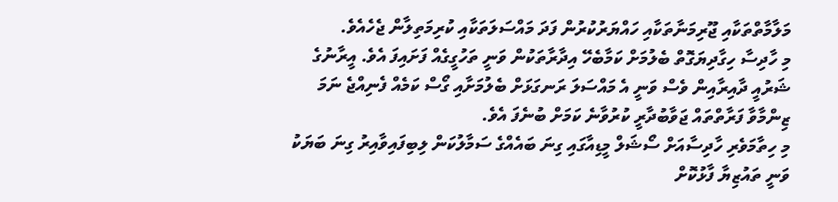މަލާމާތްތަކާއި ޖޫރިމަނާތަކާއި ހައްޔަރުކުރުން ފަދަ މައްސަލަތަކާއި ކުރިމަތިލާން ޖެހެއެވެ.
މި ހާދިސާ ހިގާދިޔަގޮތް ބެލުމަށް ކަމާބެހޭ އިދާރާތަކުން ވަނީ ތަހުގީގެއް ފަށައިފަ އެވެ. އީރާނުގެ ޝަރުއީ ދާއިރާއިން ވެސް ވަނީ އެ މައްސަލަ ރަނގަޅަށް ބެލުމަށާއި ގޯސް ކަމެއް ފެނިއްޖެ ނަމަ ޒިންމާވާ ފަރާތްތައް ޖަވާބުދާރީ ކުރުވާނެ ކަމަށް ބުނެފަ އެވެ.
މި ހިތާމަވެރި ހާދިސާއަށް ސޯޝަލް މީޑިއާގައި ގިނަ ބައެއްގެ ސަމާލުކަން ލިބިފައިވާއިރު ގިނަ ބަޔަކު ވަނީ ތައުޒިޔާ ފާޅުކޮށް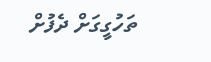ތަހުގީގަށް ދެފުށް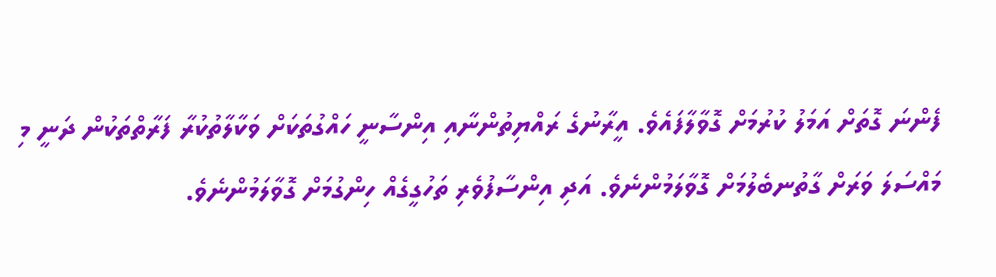ފެންނަ ގޮތަށް އަމަލު ކުރުމަށް ގޮވާލާފައެވެ. އީރާނުގެ ރައްޔިތުންނާއި އިންސާނީ ހައްގުތަކަށް ވަކާލާތުކުރާ ފަރާތްތަކުން ދަނީ މި މައްސަލަ ވަރަށް ގާތުނބެލުމަށް ގޮވާލަމުންނެވެ. އަދި އިންސާފުވެރި ތަހުގީގެއް ހިންގުމަށް ގޮވާލަމުންނެވެ.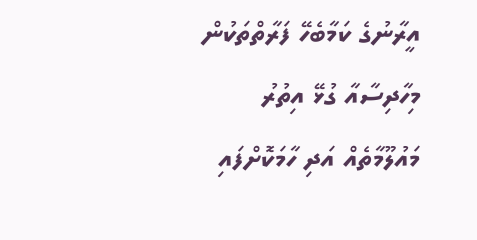އީރާނުގެ ކަމާބެހޭ ފަރާތްތަކުން މިހާދިސާއާ ގުޅޭ އިތުރު މައުލޫމާތެއް އަދި ހާމަކޮށްފައި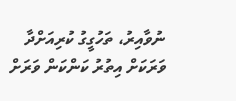ނުވާއިރު، ތަހުގީގު ކުރިއަށްދާ ވަރަކަށް އިތުރު ކަންކަން ވަރަށް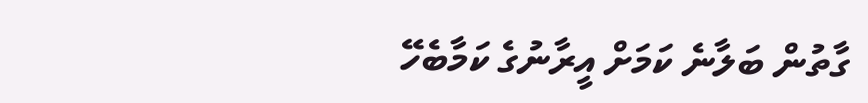ގާތުން ބަލާނެ ކަމަށް އީރާނުގެ ކަމާބެހޭ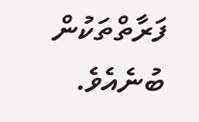ފަރާތްތަކުން ބުނެއެވެ.